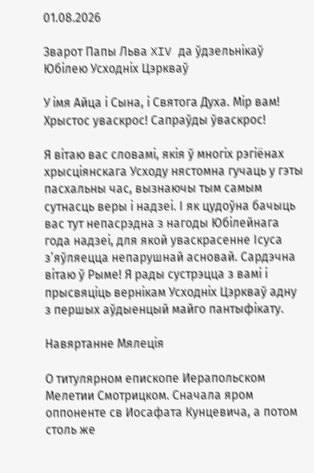01.08.2026

Зварот Папы Льва XIV да ўдзельнікаў Юбілею Усходніх Цэркваў

У імя Айца і Сына, і Святога Духа. Мір вам! Хрыстос уваскрос! Сапраўды ўваскрос!

Я вітаю вас словамі, якія ў многіх рэгіёнах хрысціянскага Усходу нястомна гучаць у гэты пасхальны час, вызнаючы тым самым сутнасць веры і надзеі. І як цудоўна бачыць вас тут непасрэдна з нагоды Юбілейнага года надзеі, для якой уваскрасенне Ісуса з’яўляецца непарушнай асновай. Сардэчна вітаю ў Рыме! Я рады сустрэцца з вамі і прысвяціць вернікам Усходніх Цэркваў адну з першых аўдыенцый майго пантыфікату.

Навяртанне Мялеція

О титулярном епископе Иерапольском Мелетии Смотрицком. Сначала яром оппоненте св Иосафата Кунцевича, а потом столь же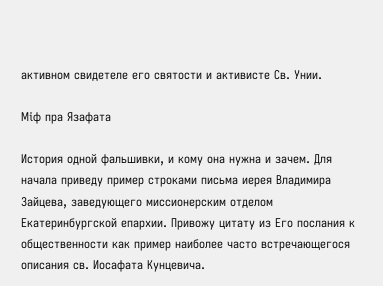активном свидетеле его святости и активисте Св. Унии.

Міф пра Язафата

История одной фальшивки, и кому она нужна и зачем. Для начала приведу пример строками письма иерея Владимира Зайцева, заведующего миссионерским отделом Екатеринбургской епархии. Привожу цитату из Его послания к общественности как пример наиболее часто встречающегося описания св. Иосафата Кунцевича.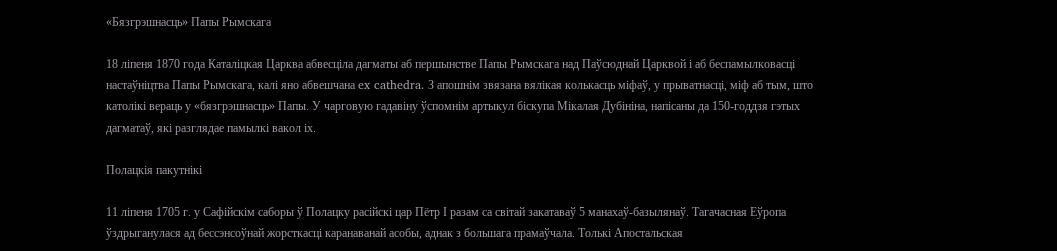«Бязгрэшнасць» Папы Рымскага

18 ліпеня 1870 года Каталіцкая Царква абвесціла дагматы аб першынстве Папы Рымскага над Паўсюднай Царквой і аб беспамылковасці настаўніцтва Папы Рымскага, калі яно абвешчана ex cathedra. З апошнім звязана вялікая колькасць міфаў, у прыватнасці, міф аб тым, што католікі вераць у «бязгрэшнасць» Папы. У чарговую гадавіну ўспомнім артыкул біскупа Мікалая Дубініна, напісаны да 150-годдзя гэтых дагматаў, які разглядае памылкі вакол іх.

Полацкія пакутнікі

11 ліпеня 1705 г. у Сафійскім саборы ў Полацку расійскі цар Пётр І разам са світай закатаваў 5 манахаў-базылянаў. Тагачасная Еўропа ўздрыганулася ад бессэнсоўнай жорсткасці каранаванай асобы, аднак з большага прамаўчала. Толькі Апостальская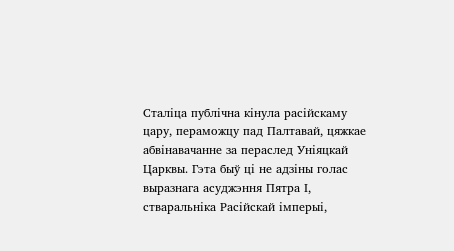Сталіца публічна кінула расійскаму цару, пераможцу пад Палтавай, цяжкае абвінавачанне за пераслед Уніяцкай Царквы. Гэта быў ці не адзіны голас выразнага асуджэння Пятра І, стваральніка Расійскай імперыі,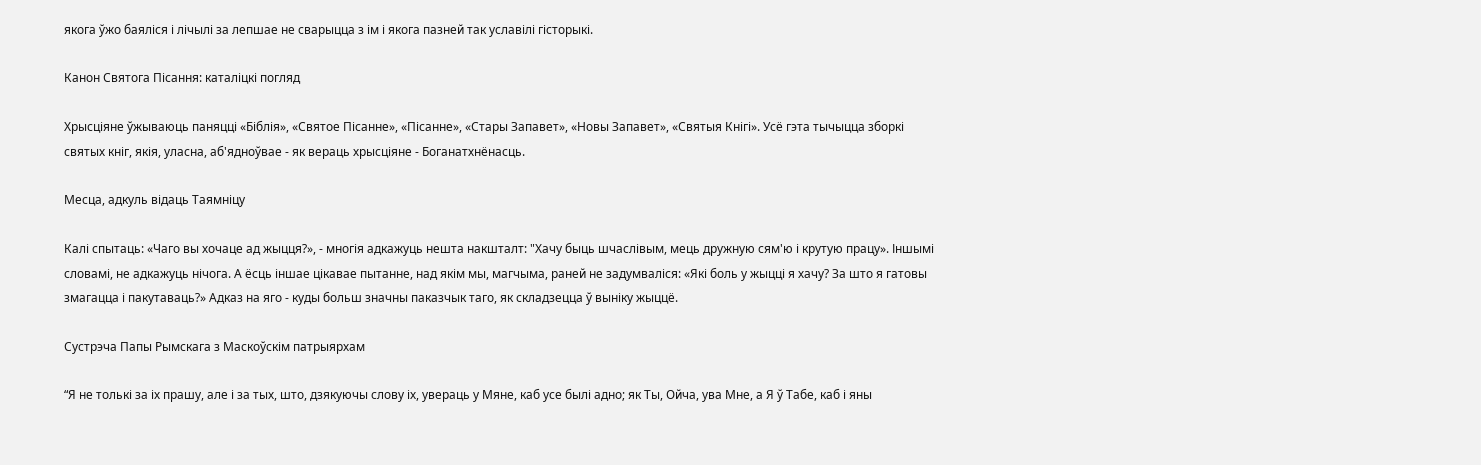якога ўжо баяліся і лічылі за лепшае не сварыцца з ім і якога пазней так уславілі гісторыкі.

Канон Святога Пісання: каталіцкі погляд

Хрысціяне ўжываюць паняцці «Біблія», «Святое Пісанне», «Пісанне», «Стары Запавет», «Новы Запавет», «Святыя Кнігі». Усё гэта тычыцца зборкі святых кніг, якія, уласна, аб'ядноўвае - як вераць хрысціяне - Боганатхнёнасць.

Месца, адкуль відаць Таямніцу

Калі спытаць: «Чаго вы хочаце ад жыцця?», - многія адкажуць нешта накшталт: "Хачу быць шчаслівым, мець дружную сям'ю і крутую працу». Іншымі словамі, не адкажуць нічога. А ёсць іншае цікавае пытанне, над якім мы, магчыма, раней не задумваліся: «Які боль у жыцці я хачу? За што я гатовы змагацца і пакутаваць?» Адказ на яго - куды больш значны паказчык таго, як складзецца ў выніку жыццё.

Сустрэча Папы Рымскага з Маскоўскім патрыярхам

“Я не толькі за іх прашу, але і за тых, што, дзякуючы слову іх, увераць у Мяне, каб усе былі адно; як Ты, Ойча, ува Мне, а Я ў Табе, каб і яны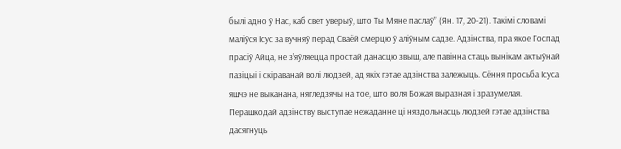былі адно ў Нас, каб свет уверыў, што Ты Мяне паслаў” (Ян. 17, 20-21). Такімі словамі маліўся Ісус за вучняў перад Сваёй смерцю ў аліўным садзе. Адзінства, пра якое Госпад прасіў Айца, не з’яўляецца простай данасцю звыш, але павінна стаць вынікам актыўнай пазіцыі і скіраванай волі людзей, ад якіх гэтае адзінства залежыць. Сёння просьба Ісуса яшчэ не выканана, нягледзячы на тое, што воля Божая выразная і зразумелая. Перашкодай адзінству выступае нежаданне ці няздольнасць людзей гэтае адзінства дасягнуць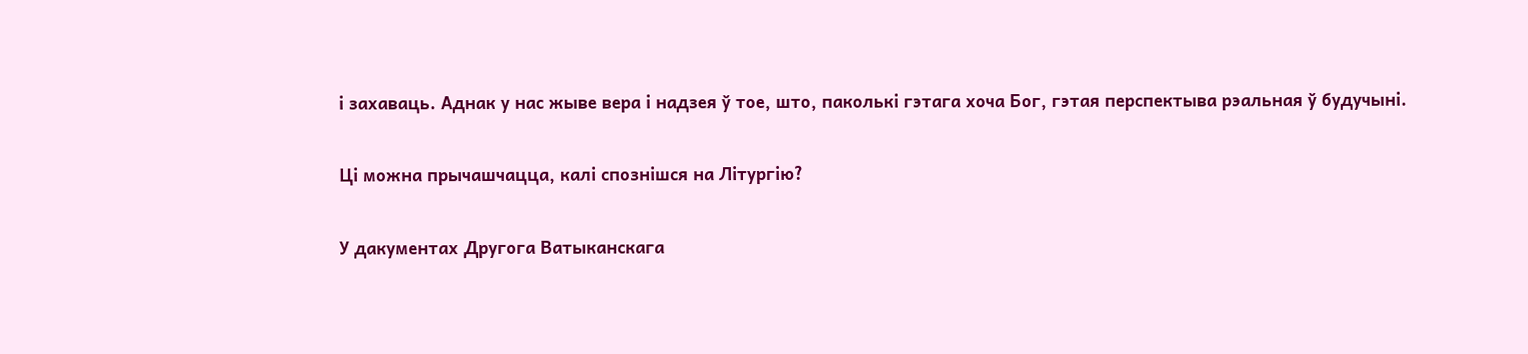і захаваць. Аднак у нас жыве вера і надзея ў тое, што, паколькі гэтага хоча Бог, гэтая перспектыва рэальная ў будучыні.

Ці можна прычашчацца, калі спознішся на Літургію?

У дакументах Другога Ватыканскага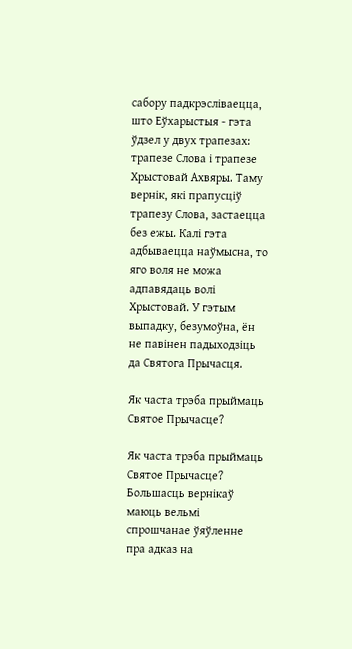сабору падкрэсліваецца, што Еўхарыстыя - гэта ўдзел у двух трапезах: трапезе Слова і трапезе Хрыстовай Ахвяры. Таму вернік, які прапусціў трапезу Слова, застаецца без ежы. Калі гэта адбываецца наўмысна, то яго воля не можа адпавядаць волі Хрыстовай. У гэтым выпадку, безумоўна, ён не павінен падыходзіць да Святога Прычасця.

Як часта трэба прыймаць Святое Прычасце?

Як часта трэба прыймаць Святое Прычасце? Большасць вернікаў маюць вельмі спрошчанае ўяўленне пра адказ на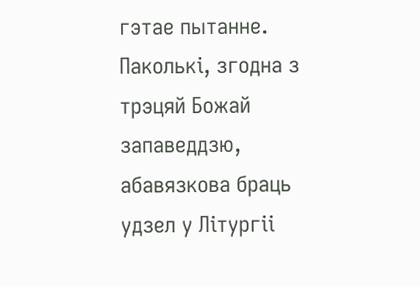гэтае пытанне. Паколькі, згодна з трэцяй Божай запаведдзю, абавязкова браць удзел у Літургіі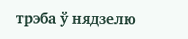трэба ў нядзелю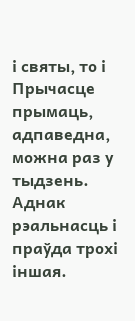і святы, то і Прычасце прымаць, адпаведна, можна раз у тыдзень. Аднак рэальнасць і праўда трохі іншая.